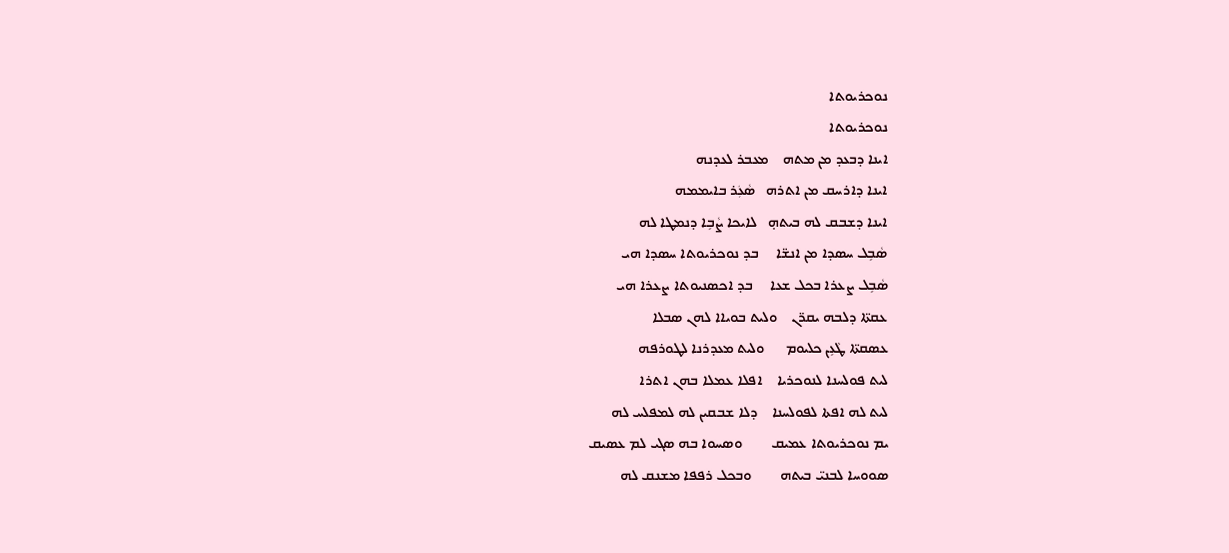ܢܘܟܪܝܘܬܐ
ܢܘܟܪܝܘܬܐ
ܐܝܢܐ ܕܒܥܕ ܡܢ ܡܬܗ    ܡܥܒܪ ܠܥܕܢܗ
ܐܝܢܐ ܕܐܪܚܩ ܡܢ ܐܬܪܗ   ܣܵܥܲܪ ܒܐܝܡܡܗ
ܐܝܢܐ ܕܫܒܩ ܠܗ ܒܝܬܗ̣   ܠܐܝܟܐ ܨܵܒܹܐ ܕܢܡܛܐ ܠܗ
ܣܵܒܹܠ ܚܣܕܐ ܡܢ ܐܢܫ̈ܐ     ܒܕ ܢܘܟܪܝܘܬܐ ܚܣܕܐ ܗܝ
ܣܵܒܹܠ ܨܥܪܐ ܒܟܠ ܫܥܐ     ܒܕ ܐܟܣܢܝܘܬܐ ܨܥܪܐ ܗܝ
ܥܩܬ̈ܐ ܕܠܒܗ ܝܩܪ̈ܢ    ܘܠܝܬ ܒܘܝܐܐ ܠܗܢ ܣܒܠܐ
ܥܣܩܬ̈ܐ ܛܵܥܹܢ ܟܠܝܘܡ      ܘܠܝܬ ܡܥܕܪܢܐ ܠܛܘܪܦܗ
ܠܝܬ ܦܘܠܚܢܐ ܠܢܘܟܪܝܐ    ܐܦܠܐ ܥܡܠܐ ܒܗܢ ܐܬܪܐ
ܠܝܬ ܠܗ ܐܦܬܐ ܠܦܘܠܚܢܐ    ܕܠܐ ܫܒܩܝܢ ܠܗ ܠܡܦܠܚ ܠܗ
ܝܡ ܢܘܟܪܝܘܬܐ ܥܡܝܩ        ܘܣܚܘܐ ܒܗ ܣܓܝ ܠܡ ܥܣܝܩ
ܣܘܘܚܐ ܠܒܢܝ̈ ܒܝܬܗ        ܘܒܟܠ ܪܦܦܐ ܡܫܢܩ ܠܗ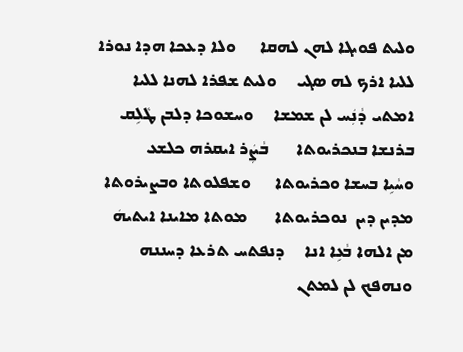ܘܠܝܬ ܦܘܝܓܐ ܠܗܢ ܠܗܩܐ      ܘܠܐ ܕܥܟܐ ܗܕܐ ܢܘܪܐ
ܠܠܝܐ ܐܪܟ ܠܗ ܣܓܝ     ܘܠܝܬ ܫܦܪܐ ܠܗܢܐ ܠܠܝܐ
ܐܡܬܝ ܕܵܢܲܚ ܠܢ ܫܡܫܐ     ܘܚܫܘܟܐ ܕܠܒܢ ܛܵܠܹܩ
ܒܪܢܫܐ ܒܢܟܪܝܘܬܐ       ܒܵܨܲܪ ܐܝܩܪܗ ܟܠܫܥ
ܘܚܵܝܹܐ ܒܚܫܐ ܘܟܪܝܘܬܐ      ܘܫܦܠܘܬܐ ܘܒܨܝܪܘܬܐ
ܡܕܝܢ ܕܝܢ  ܢܘܟܪܝܘܬܐ       ܡܘܬܐ ܡܐܝܢܐ ܐܝܬܝܗܿ
ܡܢ ܐܠܗܐ ܒܵܥܹܐ ܐܢܐ     ܕܢܦܬܚ ܬܪܥܐ ܕܚܢܢܗ
ܘܢܗܦܟ ܠܢ ܠܡܬܢ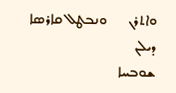ܘܐܬܪܢ      ܘܢܒܛܠ ܩܐܪܣܐ ܕܝܠܢ
ܫܘܒܚܐ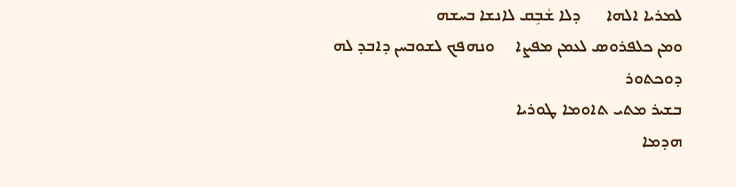ܠܡܪܝܐ ܐܠܗܐ      ܕܠܐ ܫܵܒܹܩ ܠܐܢܫܐ ܒܚܫܗ
ܘܡܢ ܟܠܦܪܘܣ ܠܥܡܢ ܡܦܨܐ     ܘܢܗܦܟ ܠܫܘܒܚܢ ܕܐܒܕ ܠܗ
ܕܘܟܬܘܪ
ܒܫܝܪ ܡܬܝ ܬܐܘܡܐ ܛܘܪܝܐ
ܗܕܡܐ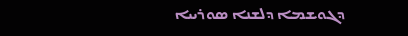ܕܓܘܫܡܐ ܕܠܫܢܐ ܣܘܪܝܝܐ